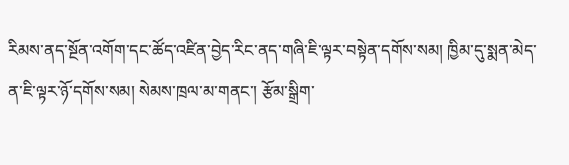རིམས་ནད་སྔོན་འགོག་དང་ཚོད་འཛིན་བྱེད་རིང་ནད་གཞི་ཇི་ལྟར་བསྟེན་དགོས་སམ། ཁྱིམ་དུ་སྨན་མེད་ན་ཇི་ལྟར་ཉོ་དགོས་སམ། སེམས་ཁྲལ་མ་གནང་། རྩོམ་སྒྲིག་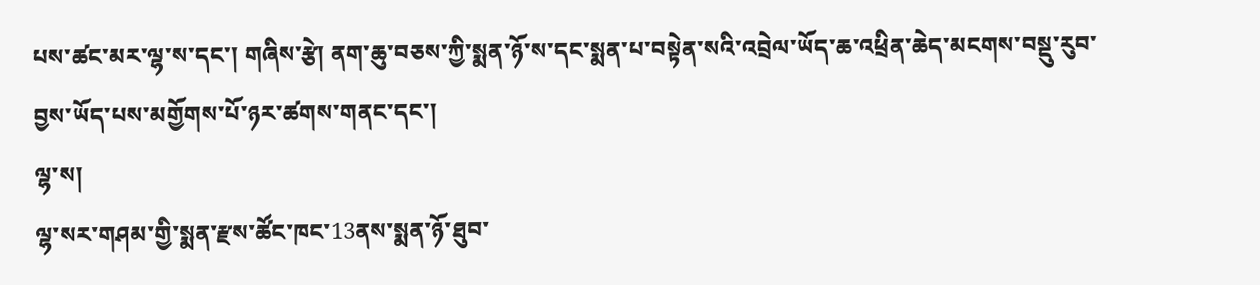པས་ཚང་མར་ལྷ་ས་དང་། གཞིས་རྩེ། ནག་ཆུ་བཅས་ཀྱི་སྨན་ཉོ་ས་དང་སྨན་པ་བསྟེན་སའི་འབྲེལ་ཡོད་ཆ་འཕྲིན་ཆེད་མངགས་བསྡུ་རུབ་བྱས་ཡོད་པས་མགྱོགས་པོ་ཉར་ཚགས་གནང་དང་།
ལྷ་ས།
ལྷ་སར་གཤམ་གྱི་སྨན་རྫས་ཚོང་ཁང་13ནས་སྨན་ཉོ་ཐུབ་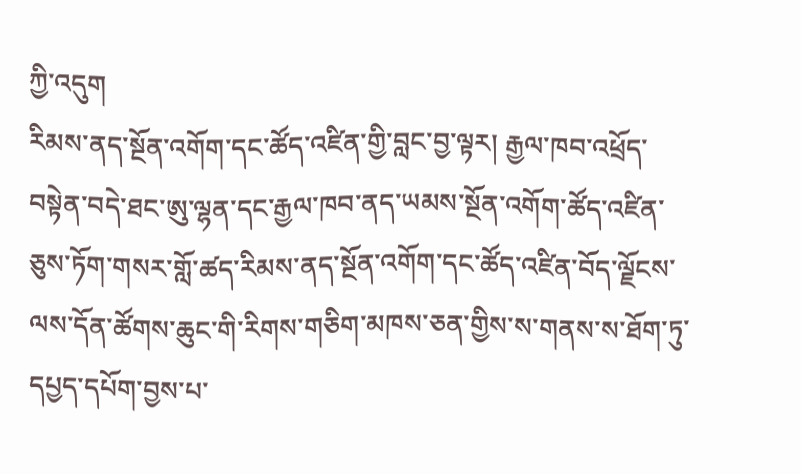ཀྱི་འདུག
རིམས་ནད་སྔོན་འགོག་དང་ཚོད་འཛིན་གྱི་བླང་བྱ་ལྟར། རྒྱལ་ཁབ་འཕྲོད་བསྟེན་བདེ་ཐང་ཨུ་ལྷན་དང་རྒྱལ་ཁབ་ནད་ཡམས་སྔོན་འགོག་ཚོད་འཛིན་ཅུས་ཏོག་གསར་གློ་ཚད་རིམས་ནད་སྔོན་འགོག་དང་ཚོད་འཛིན་བོད་ལྗོངས་ལས་དོན་ཚོགས་ཆུང་གི་རིགས་གཅིག་མཁས་ཅན་གྱིས་ས་གནས་ས་ཐོག་ཏུ་དཔྱད་དཔོག་བྱས་པ་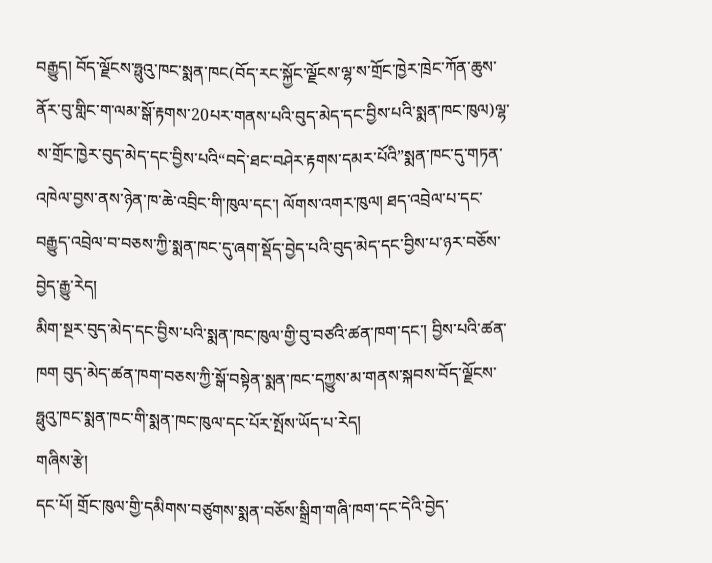བརྒྱུད། བོད་ལྗོངས་ཧྥུའུ་ཁང་སྨན་ཁང(བོད་རང་སྐྱོང་ལྗོངས་ལྷ་ས་གྲོང་ཁྱེར་ཁྲེང་ཀོན་ཆུས་ནོར་བུ་གླིང་ག་ལམ་སྒོ་རྟགས་20པར་གནས་པའི་བུད་མེད་དང་བྱིས་པའི་སྨན་ཁང་ཁུལ)ལྷ་ས་གྲོང་ཁྱེར་བུད་མེད་དང་བྱིས་པའི“བདེ་ཐང་བཤེར་རྟགས་དམར་པོའི”སྨན་ཁང་དུ་གཏན་འཁེལ་བྱས་ནས་ཉེན་ཁ་ཆེ་འབྲིང་གི་ཁུལ་དང་། ལོགས་འགར་ཁུལ། ཐད་འབྲེལ་པ་དང་བརྒྱུད་འབྲེལ་བ་བཅས་ཀྱི་སྨན་ཁང་དུ་ཞག་སྡོད་བྱེད་པའི་བུད་མེད་དང་བྱིས་པ་ཉར་བཅོས་བྱེད་རྒྱུ་རེད།
མིག་སྔར་བུད་མེད་དང་བྱིས་པའི་སྨན་ཁང་ཁུལ་གྱི་བུ་བཙའི་ཚན་ཁག་དང་། བྱིས་པའི་ཚན་ཁག བུད་མེད་ཚན་ཁག་བཅས་ཀྱི་སྒོ་བསྟེན་སྨན་ཁང་དཀྱུས་མ་གནས་སྐབས་བོད་ལྗོངས་ཧྥུའུ་ཁང་སྨན་ཁང་གི་སྨན་ཁང་ཁུལ་དང་པོར་སྤོས་ཡོད་པ་རེད།
གཞིས་རྩེ།
དང་པོ། གྲོང་ཁུལ་གྱི་དམིགས་བཙུགས་སྨན་བཅོས་སྒྲིག་གཞི་ཁག་དང་དེའི་བྱེད་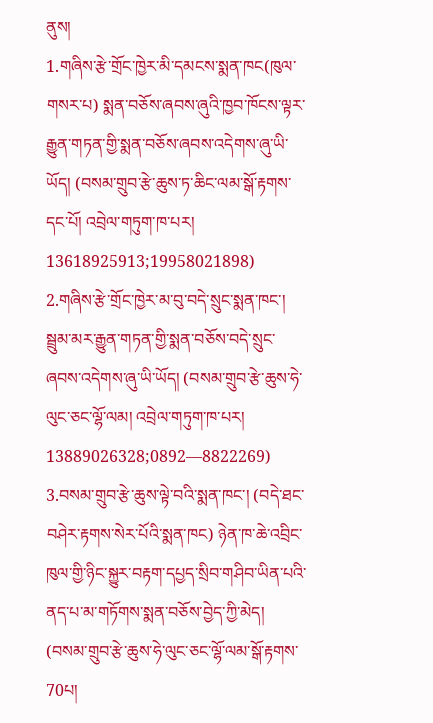ནུས།
1.གཞིས་རྩེ་གྲོང་ཁྱེར་མི་དམངས་སྨན་ཁང(ཁུལ་གསར་པ) སྨན་བཅོས་ཞབས་ཞུའི་ཁྱབ་ཁོངས་ལྟར་རྒྱུན་གཏན་གྱི་སྨན་བཅོས་ཞབས་འདེགས་ཞུ་ཡི་ཡོད། (བསམ་གྲུབ་རྩེ་ཆུས་ཏ་ཆིང་ལམ་སྒོ་རྟགས་དང་པོ། འབྲེལ་གཏུག་ཁ་པར། 13618925913;19958021898)
2.གཞིས་རྩེ་གྲོང་ཁྱེར་མ་བུ་བདེ་སྲུང་སྨན་ཁང་། སྦྲུམ་མར་རྒྱུན་གཏན་གྱི་སྨན་བཅོས་བདེ་སྲུང་ཞབས་འདེགས་ཞུ་ཡི་ཡོད། (བསམ་གྲུབ་རྩེ་ཆུས་ཧེ་ལུང་ཅང་ལྷོ་ལམ། འབྲེལ་གཏུག་ཁ་པར། 13889026328;0892—8822269)
3.བསམ་གྲུབ་རྩེ་ཆུས་ལྟེ་བའི་སྨན་ཁང་། (བདེ་ཐང་བཤེར་རྟགས་སེར་པོའི་སྨན་ཁང) ཉེན་ཁ་ཆེ་འབྲིང་ཁུལ་གྱི་ཉིང་སྐྱུར་བརྟག་དཔྱད་སྲིབ་གཤིབ་ཡིན་པའི་ནད་པ་མ་གཏོགས་སྨན་བཅོས་བྱེད་ཀྱི་མེད། (བསམ་གྲུབ་རྩེ་ཆུས་ཧེ་ལུང་ཅང་ལྷོ་ལམ་སྒོ་རྟགས་70པ།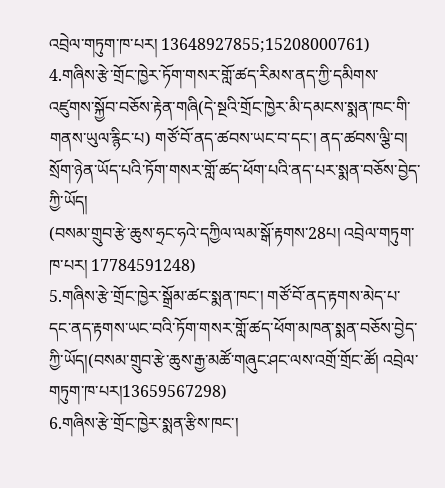འབྲེལ་གཏུག་ཁ་པར། 13648927855;15208000761)
4.གཞིས་རྩེ་གྲོང་ཁྱེར་ཏོག་གསར་གློ་ཚད་རིམས་ནད་ཀྱི་དམིགས་འཛུགས་སྐྱོབ་བཅོས་རྟེན་གཞི(དེ་སྔའི་གྲོང་ཁྱེར་མི་དམངས་སྨན་ཁང་གི་གནས་ཡུལ་རྙིང་པ) གཙོ་བོ་ནད་ཚབས་ཡང་བ་དང་། ནད་ཚབས་ལྕི་བ། སྲོག་ཉེན་ཡོད་པའི་ཏོག་གསར་གློ་ཚད་ཕོག་པའི་ནད་པར་སྨན་བཅོས་བྱེད་ཀྱི་ཡོད།
(བསམ་གྲུབ་རྩེ་ཆུས་ཧྲང་ཧའེ་དཀྱིལ་ལམ་སྒོ་རྟགས་28པ། འབྲེལ་གཏུག་ཁ་པར། 17784591248)
5.གཞིས་རྩེ་གྲོང་ཁྱེར་སྒྲོམ་ཚང་སྨན་ཁང་། གཙོ་བོ་ནད་རྟགས་མེད་པ་དང་ནད་རྟགས་ཡང་བའི་ཏོག་གསར་གློ་ཚད་ཕོག་མཁན་སྨན་བཅོས་བྱེད་ཀྱི་ཡོད།(བསམ་གྲུབ་རྩེ་ཆུས་རྒྱ་མཚོ་གཞུང་ཤང་ལས་འགྲོ་གྲོང་ཚོ། འབྲེལ་གཏུག་ཁ་པར།13659567298)
6.གཞིས་རྩེ་གྲོང་ཁྱེར་སྨན་རྩིས་ཁང་།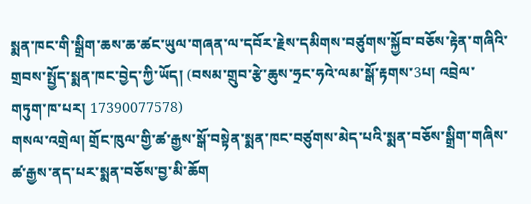སྨན་ཁང་གི་སྒྲིག་ཆས་ཆ་ཚང་ཡུལ་གཞན་ལ་དབོར་རྗེས་དམིགས་བཙུགས་སྐྱོབ་བཅོས་རྟེན་གཞིའི་གྲབས་སྤྱོད་སྨན་ཁང་བྱེད་ཀྱི་ཡོད། (བསམ་གྲུབ་རྩེ་ཆུས་ཧྲང་ཧའེ་ལམ་སྒོ་རྟགས་3པ། འབྲེལ་གཏུག་ཁ་པར། 17390077578)
གསལ་འགྲེལ། གྲོང་ཁུལ་གྱི་ཚ་རྒྱས་སྒོ་བསྟེན་སྨན་ཁང་བཙུགས་མེད་པའི་སྨན་བཅོས་སྒྲིག་གཞིས་ཚ་རྒྱས་ནད་པར་སྨན་བཅོས་བྱ་མི་ཆོག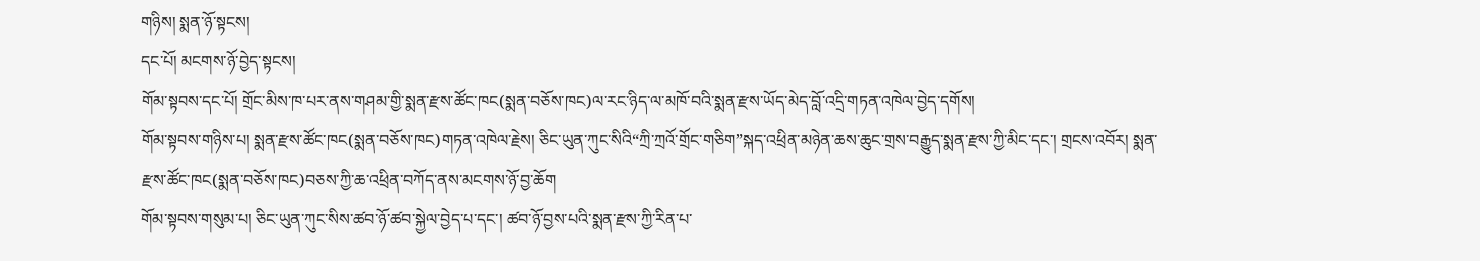གཉིས། སྨན་ཉོ་སྟངས།
དང་པོ། མངགས་ཉོ་བྱེད་སྟངས།
གོམ་སྟབས་དང་པོ། གྲོང་མིས་ཁ་པར་ནས་གཤམ་གྱི་སྨན་རྫས་ཚོང་ཁང(སྨན་བཅོས་ཁང)ལ་རང་ཉིད་ལ་མཁོ་བའི་སྨན་རྫས་ཡོད་མེད་བློ་འདྲི་གཏན་འཁེལ་བྱེད་དགོས།
གོམ་སྟབས་གཉིས་པ། སྨན་རྫས་ཚོང་ཁང(སྨན་བཅོས་ཁང)གཏན་འཁེལ་རྗེས། ཅིང་ཡུན་ཀུང་སིའི“ཀྲི་ཀྲའོ་གྲོང་གཅིག”སྐད་འཕྲིན་མཉེན་ཆས་ཆུང་གྲས་བརྒྱུད་སྨན་རྫས་ཀྱི་མིང་དང་། གྲངས་འབོར། སྨན་རྫས་ཚོང་ཁང(སྨན་བཅོས་ཁང)བཅས་ཀྱི་ཆ་འཕྲིན་བཀོད་ནས་མངགས་ཉོ་བྱ་ཆོག
གོམ་སྟབས་གསུམ་པ། ཅིང་ཡུན་ཀུང་སིས་ཚབ་ཉོ་ཚབ་སྐྱེལ་བྱེད་པ་དང་། ཚབ་ཉོ་བྱས་པའི་སྨན་རྫས་ཀྱི་རིན་པ་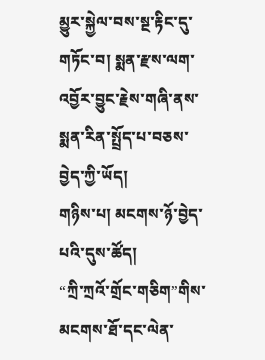མྱུར་སྐྱེལ་བས་སྔ་རྟིང་དུ་གཏོང་བ། སྨན་རྫས་ལག་འབྱོར་བྱུང་རྗེས་གཞི་ནས་སྨན་རིན་སྤྲོད་པ་བཅས་བྱེད་ཀྱི་ཡོད།
གཉིས་པ། མངགས་ཉོ་བྱེད་པའི་དུས་ཚོད།
“ཀྲི་ཀྲའོ་གྲོང་གཅིག”གིས་མངགས་ཐོ་དང་ལེན་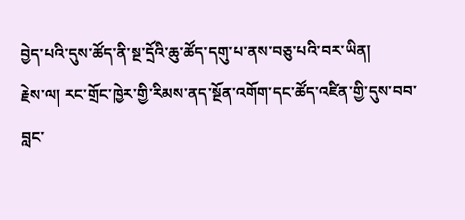བྱེད་པའི་དུས་ཚོད་ནི་སྔ་དྲོའི་ཆུ་ཚོད་དགུ་པ་ནས་བཅུ་པའི་བར་ཡིན།
རྗེས་ལ། རང་གྲོང་ཁྱེར་གྱི་རིམས་ནད་སྔོན་འགོག་དང་ཚོད་འཛིན་གྱི་དུས་བབ་བླང་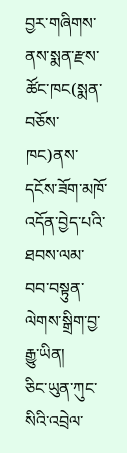བྱར་གཞིགས་ནས་སྨན་རྫས་ཚོང་ཁང(སྨན་བཅོས་ཁང)ནས་དངོས་ཟོག་མཁོ་འདོན་བྱེད་པའི་ཐབས་ལམ་བབ་བསྟུན་ལེགས་སྒྲིག་བྱ་རྒྱུ་ཡིན།
ཅིང་ཡུན་ཀུང་སིའི་འབྲེལ་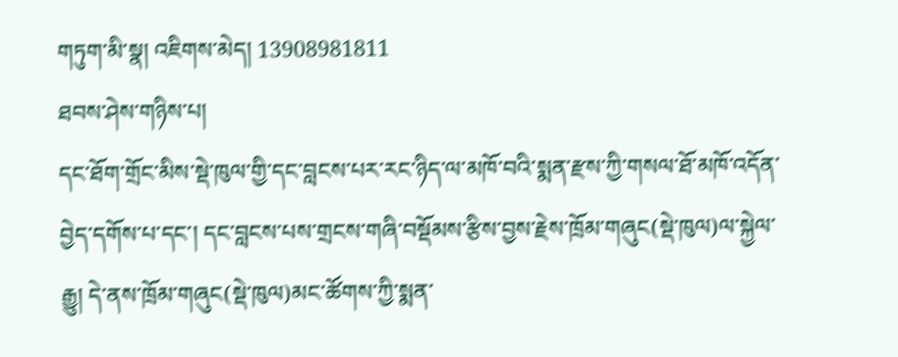གཏུག་མི་སྣ། འཇིགས་མེད། 13908981811
ཐབས་ཤེས་གཉིས་པ།
དང་ཐོག་གྲོང་མིས་སྡེ་ཁུལ་གྱི་དང་བླངས་པར་རང་ཉིད་ལ་མཁོ་བའི་སྨན་རྫས་ཀྱི་གསལ་ཐོ་མཁོ་འདོན་བྱེད་དགོས་པ་དང་། དང་བླངས་པས་གྲངས་གཞི་བསྡོམས་རྩིས་བྱས་རྗེས་ཁྲོམ་གཞུང(སྡེ་ཁུལ)ལ་སྐྱེལ་རྒྱུ། དེ་ནས་ཁྲོམ་གཞུང(སྡེ་ཁུལ)མང་ཚོགས་ཀྱི་སྨན་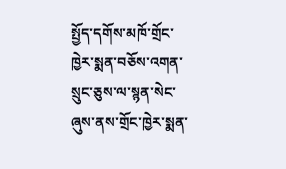སྤྱོད་དགོས་མཁོ་གྲོང་ཁྱེར་སྨན་བཅོས་འགན་སྲུང་ཅུས་ལ་སྙན་སེང་ཞུས་ནས་གྲོང་ཁྱེར་སྨན་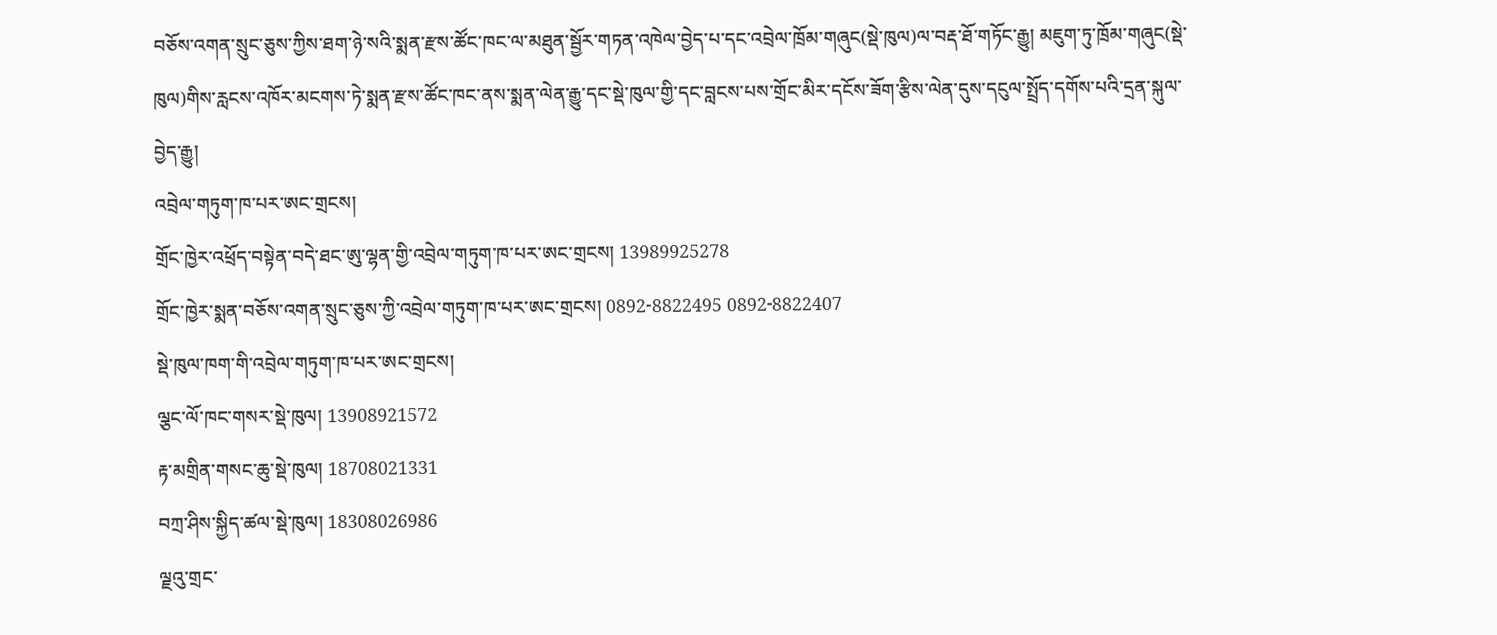བཅོས་འགན་སྲུང་ཅུས་ཀྱིས་ཐག་ཉེ་སའི་སྨན་རྫས་ཚོང་ཁང་ལ་མཐུན་སྦྱོར་གཏན་འཁེལ་བྱེད་པ་དང་འབྲེལ་ཁྲོམ་གཞུང(སྡེ་ཁུལ)ལ་བརྡ་ཐོ་གཏོང་རྒྱུ། མཇུག་ཏུ་ཁྲོམ་གཞུང(སྡེ་ཁུལ)གིས་རླངས་འཁོར་མངགས་ཏེ་སྨན་རྫས་ཚོང་ཁང་ནས་སྨན་ལེན་རྒྱུ་དང་སྡེ་ཁུལ་གྱི་དང་བླངས་པས་གྲོང་མིར་དངོས་ཟོག་རྩིས་ལེན་དུས་དངུལ་སྤྲོད་དགོས་པའི་དྲན་སྐུལ་བྱེད་རྒྱུ།
འབྲེལ་གཏུག་ཁ་པར་ཨང་གྲངས།
གྲོང་ཁྱེར་འཕྲོད་བསྟེན་བདེ་ཐང་ཨུ་ལྷན་གྱི་འབྲེལ་གཏུག་ཁ་པར་ཨང་གྲངས། 13989925278
གྲོང་ཁྱེར་སྨན་བཅོས་འགན་སྲུང་ཅུས་ཀྱི་འབྲེལ་གཏུག་ཁ་པར་ཨང་གྲངས། 0892-8822495 0892-8822407
སྡེ་ཁུལ་ཁག་གི་འབྲེལ་གཏུག་ཁ་པར་ཨང་གྲངས།
ལྕང་ལོ་ཁང་གསར་སྡེ་ཁུལ། 13908921572
རྟ་མགྲིན་གསང་ཆུ་སྡེ་ཁུལ། 18708021331
བཀྲ་ཤིས་སྐྱིད་ཚལ་སྡེ་ཁུལ། 18308026986
ལྗའུ་གྲང་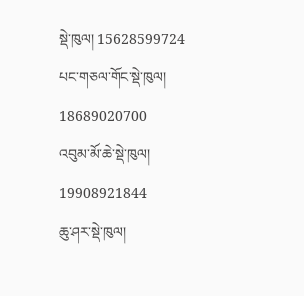སྡེ་ཁུལ། 15628599724
པང་གཅལ་གོང་སྡེ་ཁུལ། 18689020700
འབུམ་མོ་ཆེ་སྡེ་ཁུལ། 19908921844
ཆུ་ཤར་སྡེ་ཁུལ།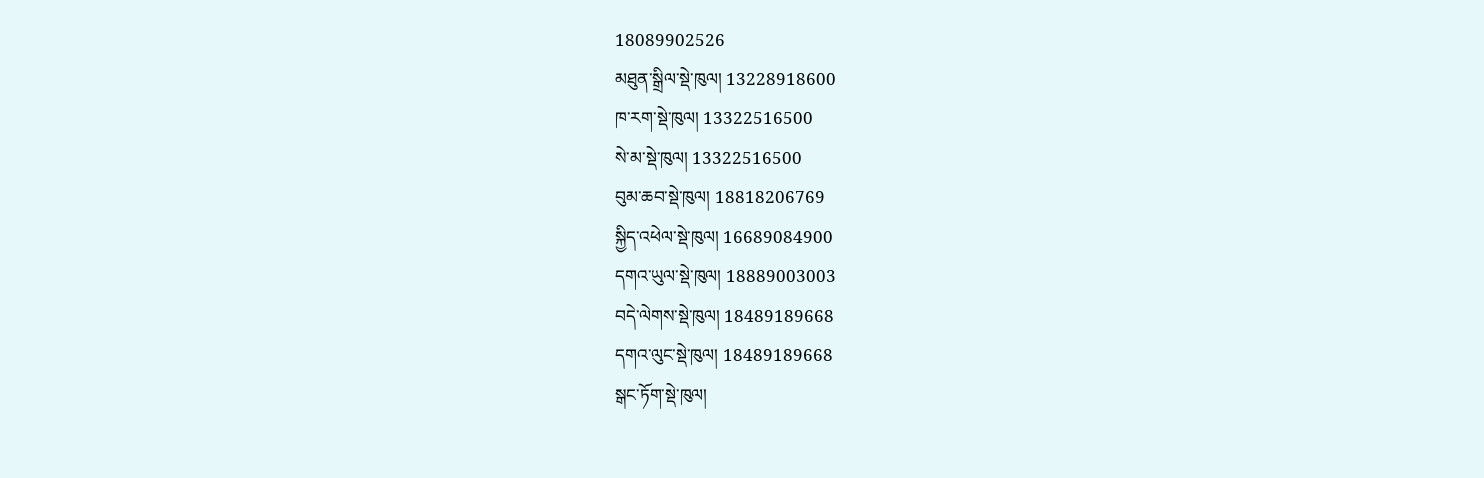18089902526
མཐུན་སྒྲིལ་སྡེ་ཁུལ། 13228918600
ཁ་རག་སྡེ་ཁུལ། 13322516500
སེ་མ་སྡེ་ཁུལ། 13322516500
བུམ་ཆབ་སྡེ་ཁུལ། 18818206769
སྐྱིད་འཕེལ་སྡེ་ཁུལ། 16689084900
དགའ་ཡུལ་སྡེ་ཁུལ། 18889003003
བདེ་ལེགས་སྡེ་ཁུལ། 18489189668
དགའ་ལུང་སྡེ་ཁུལ། 18489189668
སྒང་ཏོག་སྡེ་ཁུལ།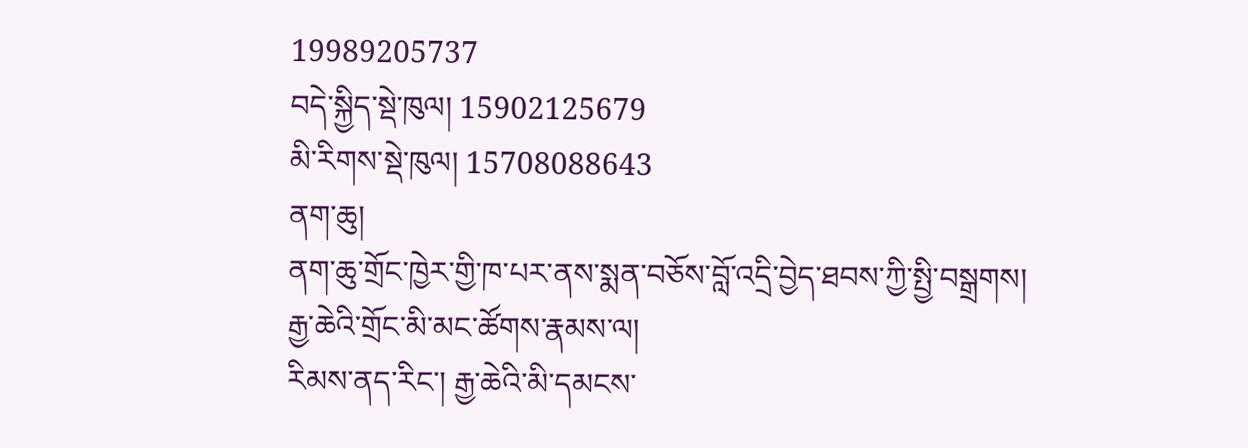19989205737
བདེ་སྐྱིད་སྡེ་ཁུལ། 15902125679
མི་རིགས་སྡེ་ཁུལ། 15708088643
ནག་ཆུ།
ནག་ཆུ་གྲོང་ཁྱེར་གྱི་ཁ་པར་ནས་སྨན་བཅོས་བློ་འདྲི་བྱེད་ཐབས་ཀྱི་སྤྱི་བསྒྲགས།
རྒྱ་ཆེའི་གྲོང་མི་མང་ཚོགས་རྣམས་ལ།
རིམས་ནད་རིང་། རྒྱ་ཆེའི་མི་དམངས་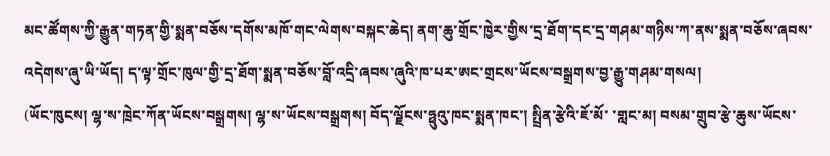མང་ཚོགས་ཀྱི་རྒྱུན་གཏན་གྱི་སྨན་བཅོས་དགོས་མཁོ་གང་ལེགས་བསྐང་ཆེད། ནག་ཆུ་གྲོང་ཁྱེར་གྱིས་དྲ་ཐོག་དང་དྲ་གཤམ་གཉིས་ཀ་ནས་སྨན་བཅོས་ཞབས་འདེགས་ཞུ་ཡི་ཡོད། ད་ལྟ་གྲོང་ཁུལ་གྱི་དྲ་ཐོག་སྨན་བཅོས་བློ་འདྲི་ཞབས་ཞུའི་ཁ་པར་ཨང་གྲངས་ཡོངས་བསྒྲགས་བྱ་རྒྱུ་གཤམ་གསལ།
(ཡོང་ཁུངས། ལྷ་ས་ཁྲེང་ཀོན་ཡོངས་བསྒྲགས། ལྷ་ས་ཡོངས་བསྒྲགས། བོད་ལྗོངས་ཧྥུའུ་ཁང་སྨན་ཁང་། སྤྲིན་རྩེའི་ཇོ་མོ་ ་གླང་མ། བསམ་གྲུབ་རྩེ་ཆུས་ཡོངས་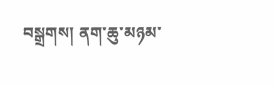བསྒྲགས། ནག་ཆུ་མཉམ་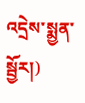འདྲེས་སྨྱན་སྦྱོར།)